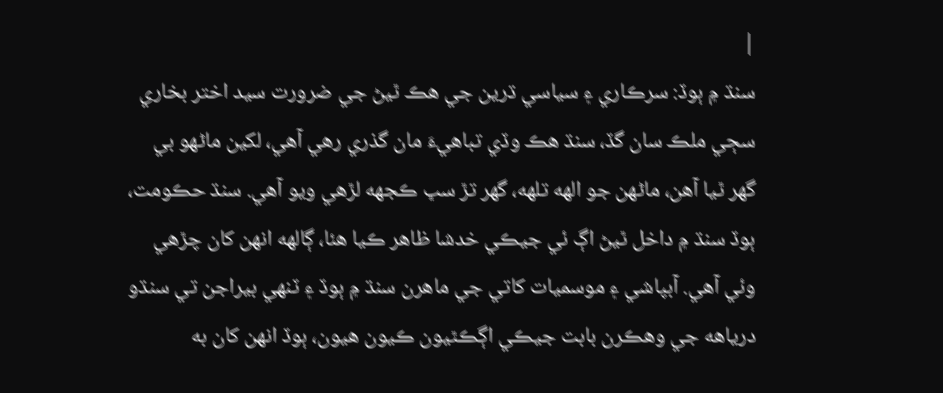|
سنڌ ۾ ٻوڏ: سرڪاري ۽ سياسي ڌرين جي هڪ ٿيڻ جي ضرورت سيد اختر بخاري
سڄي ملڪ سان گڏ، سنڌ هڪ وڏي تباهيءَ مان گذري رهي آهي، لکين ماڻهو بي گهر ٿيا آهن، ماڻهن جو الهه تلهه، گهر تڙ سڀ ڪجهه لڙهي ويو آهي. سنڌ حڪومت، ٻوڏ سنڌ ۾ داخل ٿيڻ اڳ ئي جيڪي خدشا ظاهر ڪيا هئا، ڳالهه انهن کان چڙهي وئي آهي. آبپاشي ۽ موسميات کاتي جي ماهرن سنڌ ۾ ٻوڏ ۽ ٽنهي بيراجن تي سنڌو درياهه جي وهڪرن بابت جيڪي اڳڪٿيون ڪيون هيون، ٻوڏ انهن کان به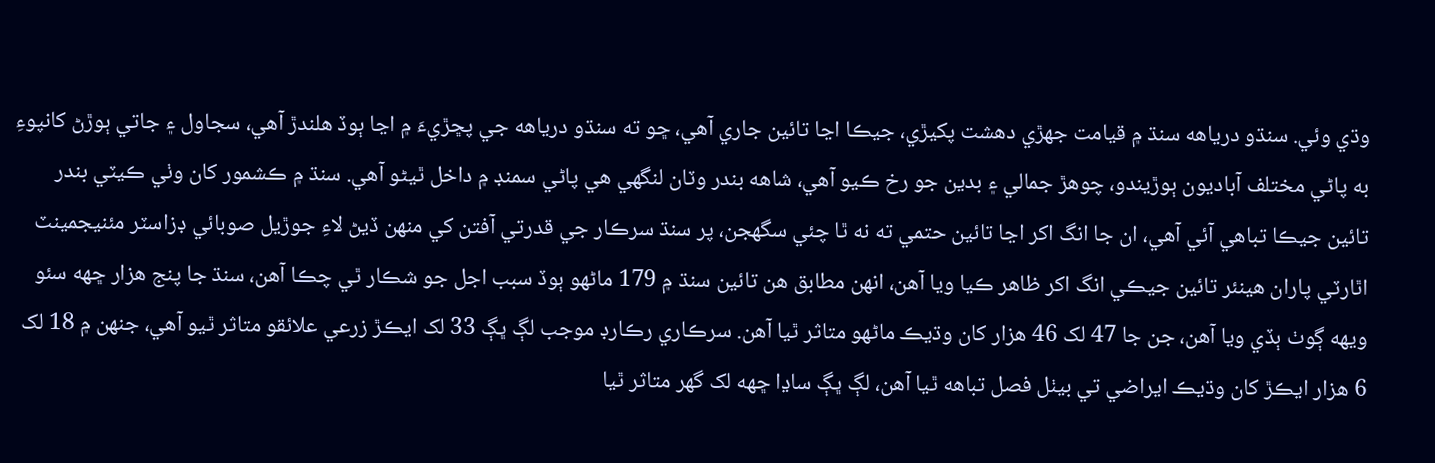وڌي وئي. سنڌو درياهه سنڌ ۾ قيامت جهڙي دهشت پکيڙي، جيڪا اڃا تائين جاري آهي، ڇو ته سنڌو درياهه جي پڇڙيءَ ۾ اڃا ٻوڏ هلندڙ آهي، سجاول ۽ جاتي ٻوڙڻ کانپوءِ به پاڻي مختلف آباديون ٻوڙيندو، چوهڙ جمالي ۽ بدين جو رخ ڪيو آهي، شاهه بندر وٽان لنگهي هي پاڻي سمنڊ ۾ داخل ٿيڻو آهي. سنڌ ۾ ڪشمور کان وٺي ڪيٽي بندر تائين جيڪا تباهي آئي آهي، ان جا انگ اکر اڃا تائين حتمي ته نه ٿا چئي سگهجن، پر سنڌ سرڪار جي قدرتي آفتن کي منهن ڏيڻ لاءِ جوڙيل صوبائي ڊزاسٽر مئنيجمينٽ اٿارٽي پاران هينئر تائين جيڪي انگ اکر ظاهر ڪيا ويا آهن، انهن مطابق هن تائين سنڌ ۾ 179 ماڻهو ٻوڏ سبب اجل جو شڪار ٿي چڪا آهن، سنڌ جا پنج هزار ڇهه سئو ويهه ڳوٺ ٻڏي ويا آهن، جن جا 47 لک 46 هزار کان وڌيڪ ماڻهو متاثر ٿيا آهن. سرڪاري رڪارڊ موجب لڳ ڀڳ 33 لک ايڪڙ زرعي علائقو متاثر ٿيو آهي، جنهن ۾ 18 لک 6 هزار ايڪڙ کان وڌيڪ ايراضي تي بيٺل فصل تباهه ٿيا آهن، لڳ ڀڳ ساڍا ڇهه لک گهر متاثر ٿيا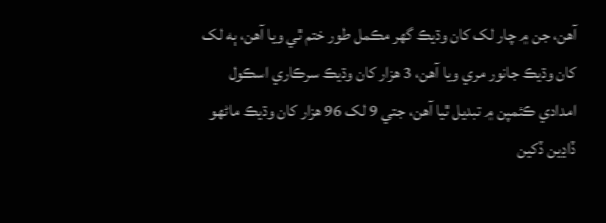آهن، جن ۾ چار لک کان وڌيڪ گهر مڪمل طور ختم ٿي ويا آهن، ٻه لک کان وڌيڪ جانور مري ويا آهن، 3 هزار کان وڌيڪ سرڪاري اسڪول امدادي ڪئمپن ۾ تبديل ٿيا آهن، جتي 9 لک 96 هزار کان وڌيڪ ماڻهو ڏاڍين ڏکين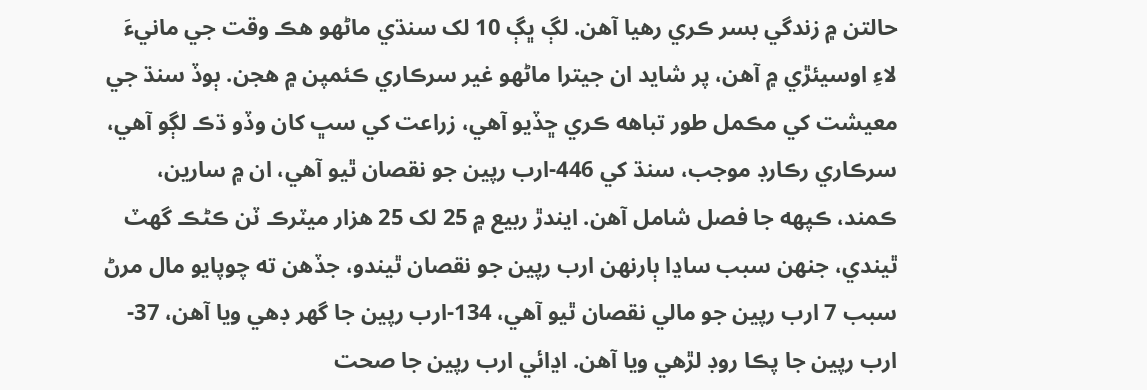حالتن ۾ زندگي بسر ڪري رهيا آهن. لڳ ڀڳ 10 لک سنڌي ماڻهو هڪ وقت جي مانيءَ لاءِ اوسيئڙي ۾ آهن، پر شايد ان جيترا ماڻهو غير سرڪاري ڪئمپن ۾ هجن. ٻوڏ سنڌ جي معيشت کي مڪمل طور تباهه ڪري ڇڏيو آهي، زراعت کي سڀ کان وڏو ڌڪ لڳو آهي، سرڪاري رڪارڊ موجب، سنڌ کي 446-ارب رپين جو نقصان ٿيو آهي، ان ۾ سارين، ڪمند، ڪپهه جا فصل شامل آهن. ايندڙ ربيع ۾ 25 لک 25 هزار ميٽرڪ ٽن ڪڻڪ گهٽ ٿيندي، جنهن سبب ساڍا ٻارنهن ارب رپين جو نقصان ٿيندو، جڏهن ته چوپايو مال مرڻ سبب 7 ارب رپين جو مالي نقصان ٿيو آهي، 134-ارب رپين جا گهر ڊهي ويا آهن، 37-ارب رپين جا پڪا روڊ لڙهي ويا آهن. اڍائي ارب رپين جا صحت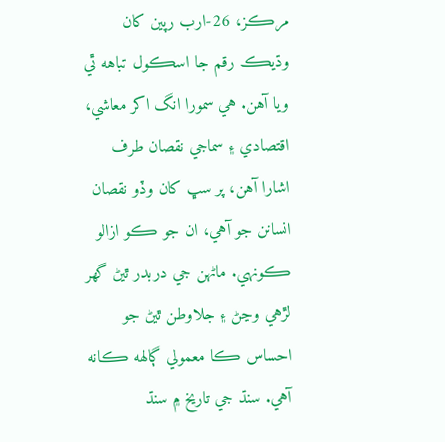مرڪز، 26-ارب رپين کان وڌيڪ رقم جا اسڪول تباهه ٿي ويا آهن. هي سمورا انگ اکر معاشي، اقتصادي ۽ سماجي نقصان طرف اشارا آهن، پر سڀ کان وڏو نقصان انسانن جو آهي، ان جو ڪو ازالو ڪونهي. ماڻهن جي دربدر ٿيڻ گهر لڙهي وڃڻ ۽ جلاوطن ٿيڻ جو احساس ڪا معمولي ڳالهه ڪانه آهي. سنڌ جي تاريخ ۾ سنڌ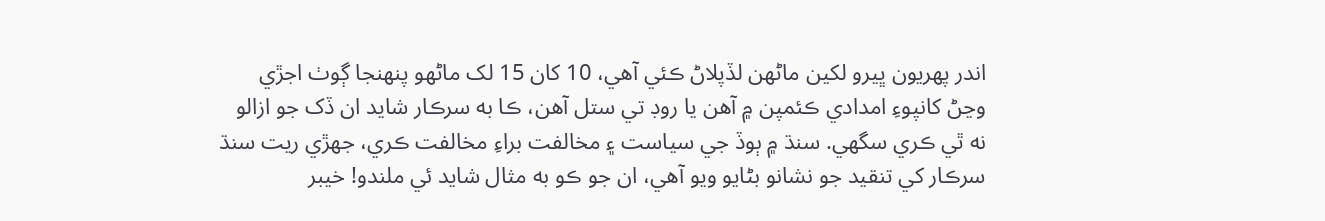اندر پهريون ڀيرو لکين ماڻهن لڏپلاڻ ڪئي آهي، 10 کان 15 لک ماڻهو پنهنجا ڳوٺ اجڙي وڃڻ کانپوءِ امدادي ڪئمپن ۾ آهن يا روڊ تي ستل آهن، ڪا به سرڪار شايد ان ڏک جو ازالو نه ٿي ڪري سگهي. سنڌ ۾ ٻوڏ جي سياست ۽ مخالفت براءِ مخالفت ڪري، جهڙي ريت سنڌ سرڪار کي تنقيد جو نشانو بڻايو ويو آهي، ان جو ڪو به مثال شايد ئي ملندو! خيبر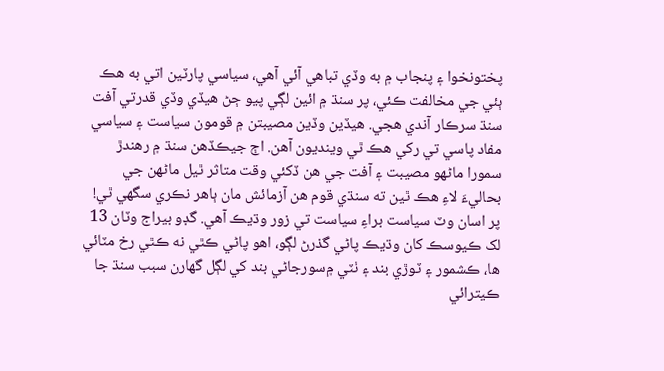پختونخوا ۽ پنجاب ۾ به وڏي تباهي آئي آهي، سياسي پارٽين اتي به هڪ ٻئي جي مخالفت ڪئي، پر سنڌ ۾ ائين لڳي پيو ڄڻ هيڏي وڏي قدرتي آفت سنڌ سرڪار آندي هجي. هيڏين وڏين مصيبتن ۾ قومون سياست ۽ سياسي مفاد پاسي تي رکي هڪ ٿي وينديون آهن. اڄ جيڪڏهن سنڌ ۾ رهندڙ سمورا ماڻهو مصيبت ۽ آفت جي هن ڏکئي وقت متاثر ٿيل ماڻهن جي بحاليءَ لاءِ هڪ ٿين ته سنڌي قوم هن آزمائش مان ٻاهر نڪري سگهي ٿي! پر اسان وٽ سياست براءِ سياست تي زور وڌيڪ آهي. گڊو بيراج وٽان 13 لک ڪيوسڪ کان وڌيڪ پاڻي گذرڻ لڳو، اهو پاڻي ڪٿي نه ڪٿي رخ مٽائي ها، ڪشمور ۽ ٽوڙي بند ۽ ٺٽي ۾سورجاڻي بند کي لڳل گهارن سبب سنڌ جا ڪيترائي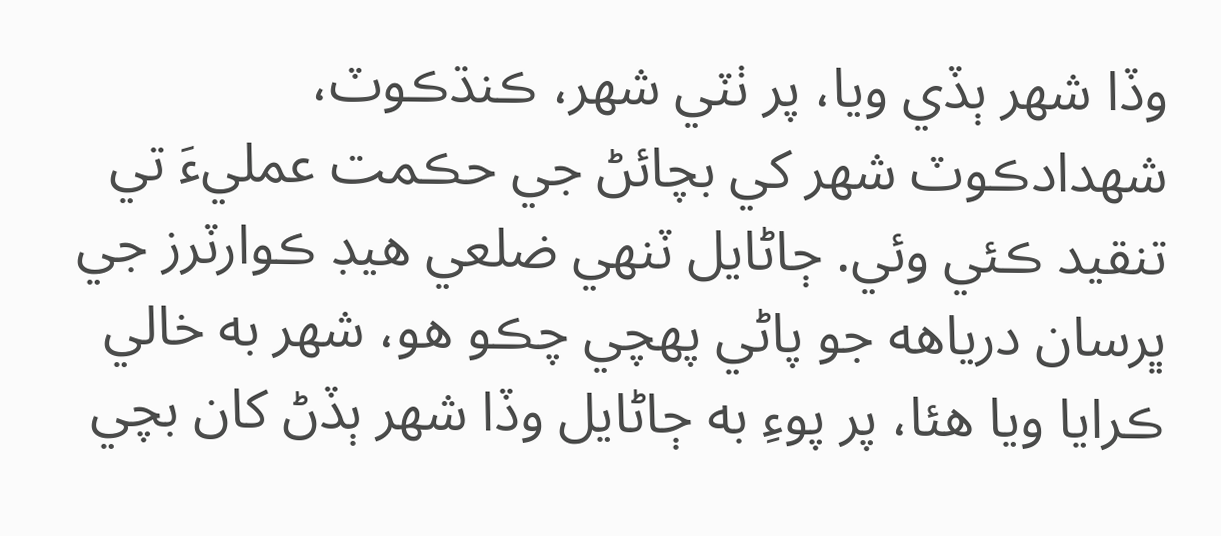وڏا شهر ٻڏي ويا، پر ٺٽي شهر، ڪنڌڪوٽ، شهدادڪوٽ شهر کي بچائڻ جي حڪمت عمليءَ تي تنقيد ڪئي وئي. ڄاڻايل ٽنهي ضلعي هيڊ ڪوارٽرز جي ڀرسان درياهه جو پاڻي پهچي چڪو هو، شهر به خالي ڪرايا ويا هئا، پر پوءِ به ڄاڻايل وڏا شهر ٻڏڻ کان بچي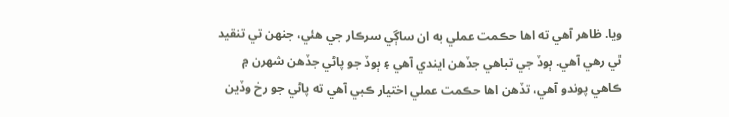ويا. ظاهر آهي ته اها حڪمت عملي به ان ساڳي سرڪار جي هئي، جنهن تي تنقيد ٿي رهي آهي. ٻوڏ جي تباهي جڏهن ايندي آهي ۽ ٻوڏ جو پاڻي جڏهن شهرن ۾ ڪاهي پوندو آهي، تڏهن اها حڪمت عملي اختيار ڪبي آهي ته پاڻي جو رخ وڏين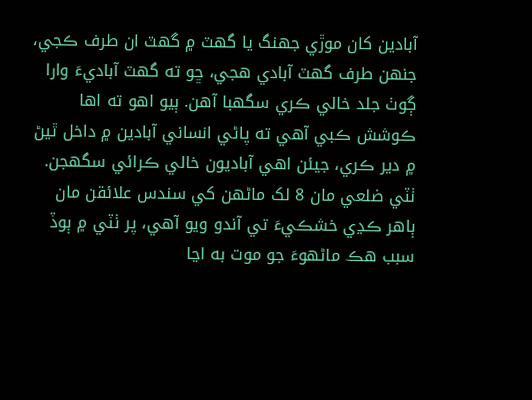آبادين کان موڙي جهنگ يا گهٽ ۾ گهٽ ان طرف ڪجي، جنهن طرف گهٽ آبادي هجي، ڇو ته گهٽ آباديءَ وارا ڳوٺ جلد خالي ڪري سگهبا آهن. ٻيو اهو ته اها ڪوشش ڪبي آهي ته پاڻي انساني آبادين ۾ داخل ٿيڻ ۾ دير ڪري، جيئن اهي آباديون خالي ڪرائي سگهجن. ٺٽي ضلعي مان 8 لک ماڻهن کي سندس علائقن مان ٻاهر ڪڍي خشڪيءَ تي آندو ويو آهي، پر ٺٽي ۾ ٻوڏ سبب هڪ ماڻهوءَ جو موت به اڃا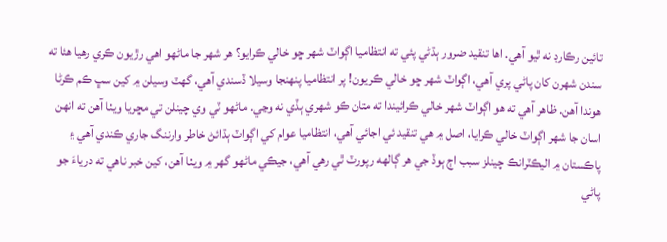تائين رڪارڊ نه ٿيو آهي. اها تنقيد ضرور ٻڌڻي پئي ته انتظاميا اڳواٽ شهر ڇو خالي ڪرايو؟ هر شهر جا ماڻهو اهي رڙيون ڪري رهيا هئا ته سندن شهرن کان پاڻي پري آهي، اڳواٽ شهر ڇو خالي ڪريون! پر انتظاميا پنهنجا وسيلا ڏسندي آهي، گهٽ وسيلن ۾ کين سڀ ڪم ڪرڻا هوندا آهن. ظاهر آهي ته هو اڳواٽ شهر خالي ڪرائيندا ته متان ڪو شهري ٻڏي نه وڃي. ماڻهو ٽي وي چينلن تي مڇريا ويٺا آهن ته انهن اسان جا شهر اڳواٽ خالي ڪرايا، اصل ۾ هي تنقيد ئي اجائي آهي، انتظاميا عوام کي اڳواٽ ٻڌائڻ خاطر وارننگ جاري ڪندي آهي ۽ پاڪستان ۾ اليڪٽرانڪ چينلز سبب اڄ ٻوڏ جي هر ڳالهه رپورٽ ٿي رهي آهي، جيڪي ماڻهو گهر ۾ ويٺا آهن، کين خبر ناهي ته درياءَ جو پاڻي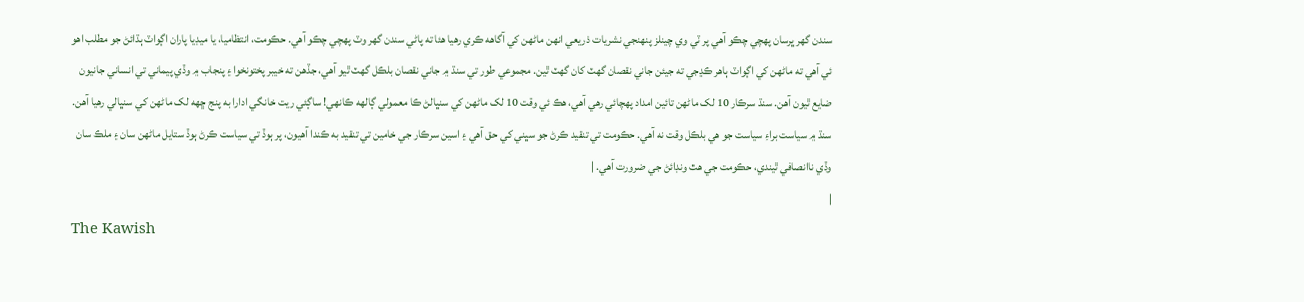سندن گهر ڀرسان پهچي چڪو آهي پر ٽي وي چينلز پنهنجي نشريات ذريعي انهن ماڻهن کي آگاهه ڪري رهيا هئا ته پاڻي سندن گهر وٽ پهچي چڪو آهي. حڪومت، انتظاميا، يا ميڊيا پاران اڳواٽ ٻڌائڻ جو مطلب اهو ئي آهي ته ماڻهن کي اڳواٽ ٻاهر ڪڍجي ته جيئن جاني نقصان گهٽ کان گهٽ ٿين. مجموعي طور تي سنڌ ۾ جاني نقصان بلڪل گهٽ ٿيو آهي، جڏهن ته خيبر پختونخوا ۽ پنجاب ۾ وڏي پيماني تي انساني جانيون ضايع ٿيون آهن. سنڌ سرڪار 10 لک ماڻهن تائين امداد پهچائي رهي آهي، هڪ ئي وقت 10 لک ماڻهن کي سنڀالڻ ڪا معمولي ڳالهه ڪانهي! ساڳئي ريت خانگي ادارا به پنج ڇهه لک ماڻهن کي سنڀالي رهيا آهن. سنڌ ۾ سياست براءِ سياست جو هي بلڪل وقت نه آهي. حڪومت تي تنقيد ڪرڻ جو سڀني کي حق آهي ۽ اسين سرڪار جي خامين تي تنقيد به ڪندا آهيون، پر ٻوڏ تي سياست ڪرڻ ٻوڏ ستايل ماڻهن سان ۽ ملڪ سان وڏي ناانصافي ٿيندي، حڪومت جي هٿ ونڊائڻ جي ضرورت آهي. |
|
The Kawish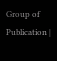Group of
Publication |